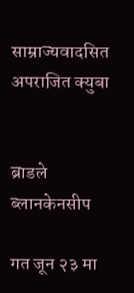साम्राज्यवादसित अपराजित क्युबा


ब्राडले ब्लानकेनसीप

गत जून २३ मा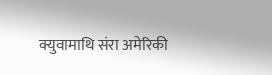क्युवामाथि संरा अमेरिकी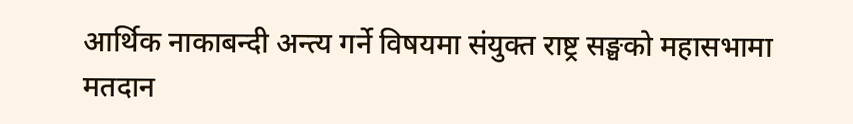आर्थिक नाकाबन्दी अन्त्य गर्ने विषयमा संयुक्त राष्ट्र सङ्घको महासभामा मतदान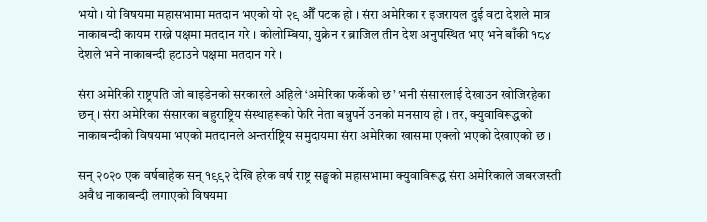भयो । यो विषयमा महासभामा मतदान भएको यो २९ औँ पटक हो । संरा अमेरिका र इजरायल दुई वटा देशले मात्र नाकाबन्दी कायम राख्ने पक्षमा मतदान गरे । कोलोम्बिया, युक्रेन र ब्राजिल तीन देश अनुपस्थित भए भने बाँकी १८४ देशले भने नाकाबन्दी हटाउने पक्षमा मतदान गरे ।

संरा अमेरिकी राष्ट्रपति जो बाइडेनको सरकारले अहिले ‘अमेरिका फर्केको छ’ भनी संसारलाई देखाउन खोजिरहेका छन् । संरा अमेरिका संसारका बहुराष्ट्रिय संस्थाहरूको फेरि नेता बन्नुपर्ने उनको मनसाय हो । तर, क्युवाविरूद्धको नाकाबन्दीको विषयमा भएको मतदानले अन्तर्राष्ट्रिय समुदायमा संरा अमेरिका खासमा एक्लो भएको देखाएको छ ।

सन् २०२० एक वर्षबाहेक सन् १९९२ देखि हरेक वर्ष राष्ट्र सङ्घको महासभामा क्युवाविरूद्ध संरा अमेरिकाले जबरजस्ती अवैध नाकाबन्दी लगाएको विषयमा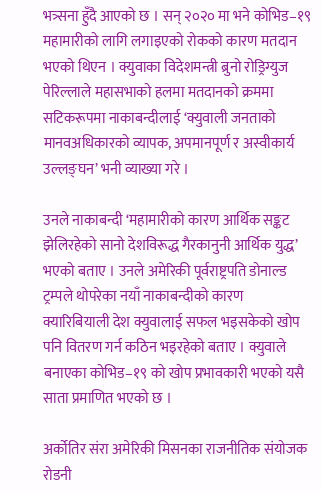भत्र्सना हुँदै आएको छ । सन् २०२० मा भने कोभिड–१९ महामारीको लागि लगाइएको रोकको कारण मतदान भएको थिएन । क्युवाका विदेशमन्त्री ब्रुनो रोड्रिग्युज पेरिल्लाले महासभाको हलमा मतदानको क्रममा सटिकरूपमा नाकाबन्दीलाई ‘क्युवाली जनताको मानवअधिकारको व्यापक, अपमानपूर्ण र अस्वीकार्य उल्लङ्घन’ भनी व्याख्या गरे ।

उनले नाकाबन्दी ‘महामारीको कारण आर्थिक सङ्कट झेलिरहेको सानो देशविरूद्ध गैरकानुनी आर्थिक युद्ध’ भएको बताए । उनले अमेरिकी पूर्वराष्ट्रपति डोनाल्ड ट्रम्पले थोपरेका नयाँ नाकाबन्दीको कारण क्यारिबियाली देश क्युवालाई सफल भइसकेको खोप पनि वितरण गर्न कठिन भइरहेको बताए । क्युवाले बनाएका कोभिड–१९ को खोप प्रभावकारी भएको यसै साता प्रमाणित भएको छ ।

अर्कोतिर संरा अमेरिकी मिसनका राजनीतिक संयोजक रोडनी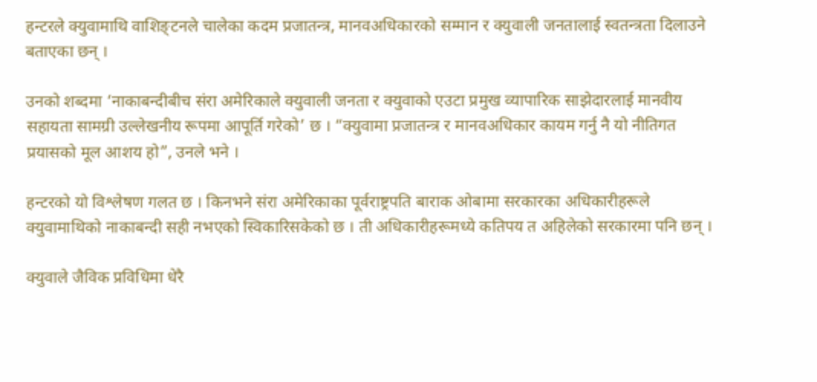हन्टरले क्युवामाथि वाशिङ्टनले चालेका कदम प्रजातन्त्र, मानवअधिकारको सम्मान र क्युवाली जनतालाई स्वतन्त्रता दिलाउने बताएका छन् ।

उनको शब्दमा ‘नाकाबन्दीबीच संरा अमेरिकाले क्युवाली जनता र क्युवाको एउटा प्रमुख व्यापारिक साझेदारलाई मानवीय सहायता सामग्री उल्लेखनीय रूपमा आपूर्ति गरेको’ छ । “क्युवामा प्रजातन्त्र र मानवअधिकार कायम गर्नु नै यो नीतिगत प्रयासको मूल आशय हो”, उनले भने ।

हन्टरको यो विश्लेषण गलत छ । किनभने संरा अमेरिकाका पूर्वराष्ट्रपति बाराक ओबामा सरकारका अधिकारीहरूले क्युवामाथिको नाकाबन्दी सही नभएको स्विकारिसकेको छ । ती अधिकारीहरूमध्ये कतिपय त अहिलेको सरकारमा पनि छन् ।

क्युवाले जैविक प्रविधिमा धेरै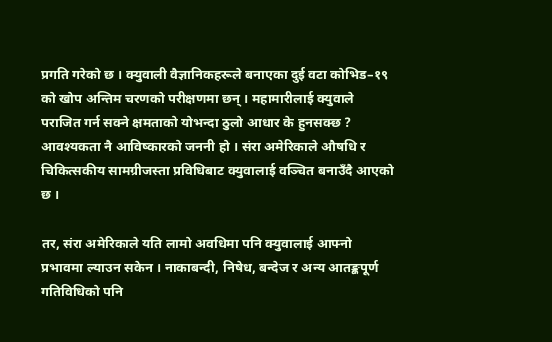प्रगति गरेको छ । क्युवाली वैज्ञानिकहरूले बनाएका दुई वटा कोभिड–१९ को खोप अन्तिम चरणको परीक्षणमा छन् । महामारीलाई क्युवाले पराजित गर्न सक्ने क्षमताको योभन्दा ठुलो आधार के हुनसक्छ ? आवश्यकता नै आविष्कारको जननी हो । संरा अमेरिकाले औषधि र चिकित्सकीय सामग्रीजस्ता प्रविधिबाट क्युवालाई वञ्चित बनाउँदै आएको छ ।

तर, संरा अमेरिकाले यति लामो अवधिमा पनि क्युवालाई आफ्नो प्रभावमा ल्याउन सकेन । नाकाबन्दी, निषेध, बन्देज र अन्य आतङ्कपूर्ण गतिविधिको पनि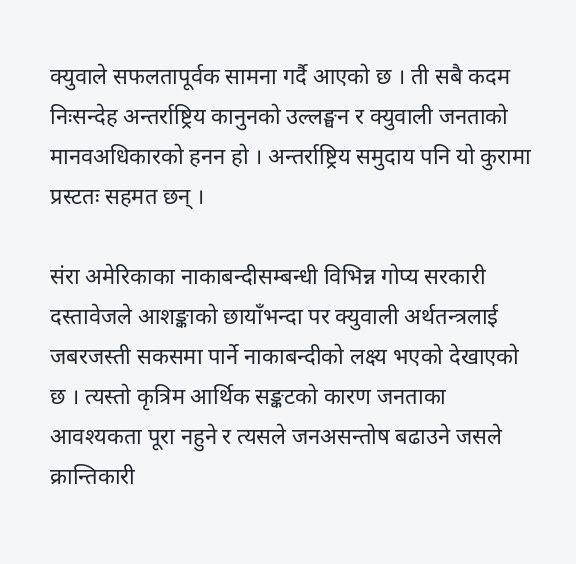क्युवाले सफलतापूर्वक सामना गर्दै आएको छ । ती सबै कदम निःसन्देह अन्तर्राष्ट्रिय कानुनको उल्लङ्घन र क्युवाली जनताको मानवअधिकारको हनन हो । अन्तर्राष्ट्रिय समुदाय पनि यो कुरामा प्रस्टतः सहमत छन् ।

संरा अमेरिकाका नाकाबन्दीसम्बन्धी विभिन्न गोप्य सरकारी दस्तावेजले आशङ्काको छायाँभन्दा पर क्युवाली अर्थतन्त्रलाई जबरजस्ती सकसमा पार्ने नाकाबन्दीको लक्ष्य भएको देखाएको छ । त्यस्तो कृत्रिम आर्थिक सङ्कटको कारण जनताका आवश्यकता पूरा नहुने र त्यसले जनअसन्तोष बढाउने जसले क्रान्तिकारी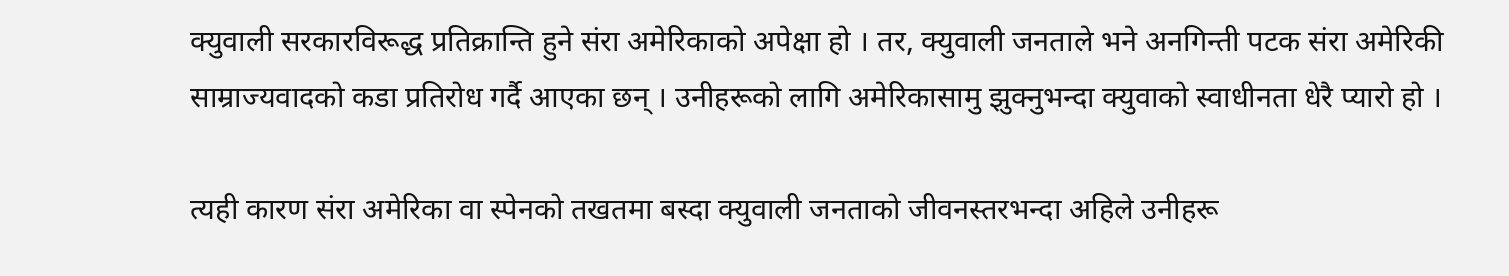क्युवाली सरकारविरूद्ध प्रतिक्रान्ति हुने संरा अमेरिकाको अपेक्षा हो । तर, क्युवाली जनताले भने अनगिन्ती पटक संरा अमेरिकी साम्राज्यवादको कडा प्रतिरोध गर्दै आएका छन् । उनीहरूको लागि अमेरिकासामु झुक्नुभन्दा क्युवाको स्वाधीनता धेरै प्यारो हो ।

त्यही कारण संरा अमेरिका वा स्पेनको तखतमा बस्दा क्युवाली जनताको जीवनस्तरभन्दा अहिले उनीहरू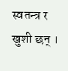स्वतन्त्र र खुशी छन् ।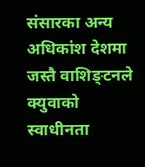संसारका अन्य अधिकांश देशमा जस्तै वाशिङ्टनले क्युवाको स्वाधीनता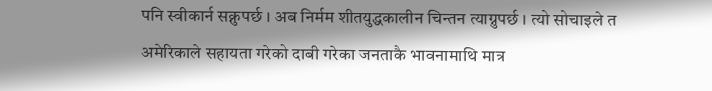पनि स्वीकार्न सक्नुपर्छ । अब निर्मम शीतयुद्धकालीन चिन्तन त्याग्नुपर्छ । त्यो सोचाइले त अमेरिकाले सहायता गरेको दाबी गरेका जनताकै भावनामाथि मात्र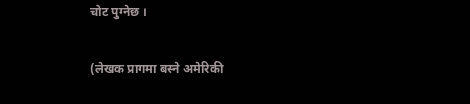चोट पुग्नेछ ।

(लेखक प्रागमा बस्ने अमेरिकी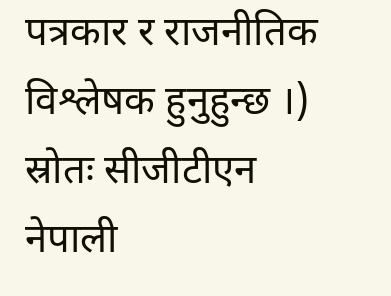पत्रकार र राजनीतिक विश्लेषक हुनुहुन्छ ।)
स्रोतः सीजीटीएन
नेपाली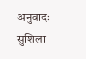अनुवादः सुशिला